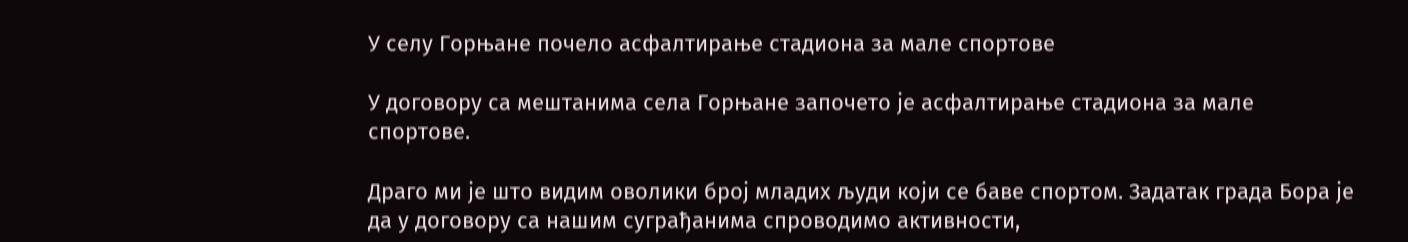У селу Горњане почело асфалтирање стадиона за мале спортове

У договору са мештанима села Горњане започето је асфалтирање стадиона за мале спортове.

Драго ми је што видим оволики број младих људи који се баве спортом. Задатак града Бора је да у договору са нашим суграђанима спроводимо активности,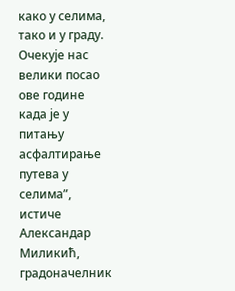како у селима, тако и у граду. Очекује нас велики посао ове године када је у питању асфалтирање путева у селима”, истиче Александар Миликић, градоначелник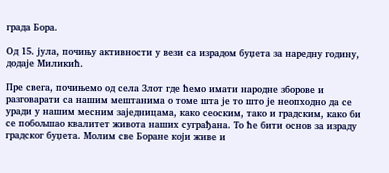града Бора.

Од 15. јула, почињу активности у вези са израдом буџета за наредну годину, додаје Миликић.

Пре свега, почињемо од села Злот где ћемо имати народне зборове и разговарати са нашим мештанима о томе шта је то што је неопходно да се уради у нашим месним заједницама, како сеоским, тако и градским, како би се побољшао квалитет живота наших суграђана. То ће бити основ за израду градског буџета. Молим све Боране који живе и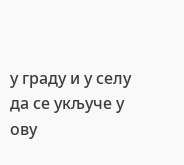у граду и у селу да се укључе у ову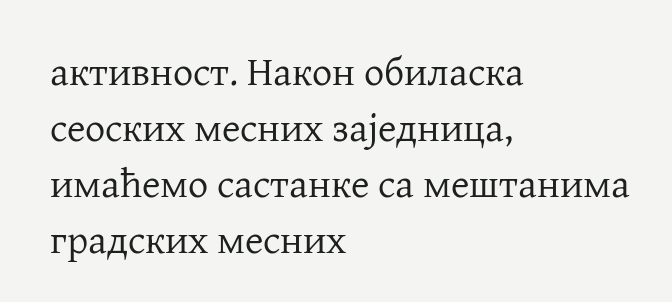активност. Након обиласка сеоских месних заједница, имаћемо састанке са мештанима градских месних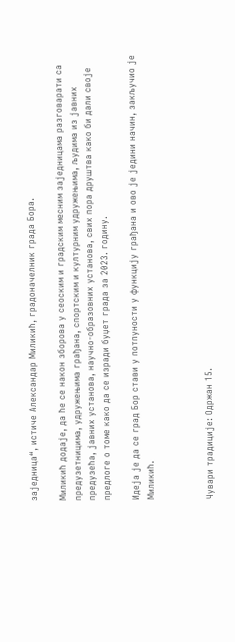заједница“, истиче Александар Миликић, градоначелник града Бора.

Миликић додаје, да ће се након зборова у сеоским и градским месним заједницама разговарати са предузетницима, удружењима грађана, спортским и културним удружењима, људима из јавних предузећа, јавних установа, научно-образовних установа, свих пора друштва како би дали своје предлоге о томе како да се изради буџет града за 2023. годину.

Идеја је да се град Бор стави у потпуности у функцију грађана и ово је једини начин, закључио је Миликић.



Чувари традиције: Одржан 15.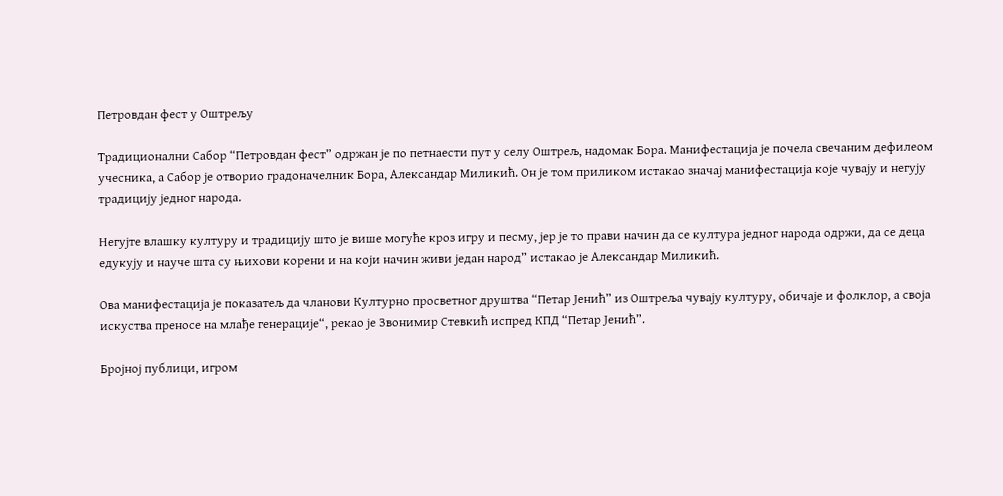Петровдан фест у Оштрељу

Традиционални Сабор “Петровдан фест” одржан је по петнаести пут у селу Оштрељ, надомак Бора. Манифестација је почела свечаним дефилеом учесника, а Сабор је отворио градоначелник Бора, Александар Миликић. Он је том приликом истакао значај манифестација које чувају и негују традицију једног народа.

Негујте влашку културу и традицију што је више могуће кроз игру и песму, јер је то прави начин да се култура једног народа одржи, да се деца едукују и науче шта су њихови корени и на који начин живи један народ” истакао је Александар Миликић.

Ова манифестација је показатељ да чланови Културно просветног друштва “Петар Јенић” из Оштреља чувају културу, обичаје и фолклор, а своја искуства преносе на млађе генерације“, рекао је Звонимир Стевкић испред КПД “Петар Јенић”.

Бројној публици, игром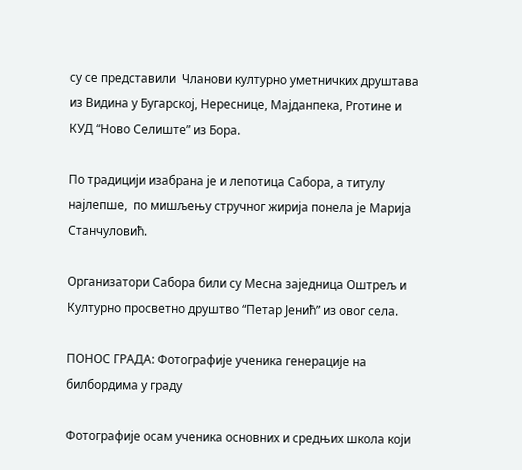су се представили  Чланови културно уметничких друштава из Видина у Бугарској, Нереснице, Мајданпека, Рготине и КУД “Ново Селиште” из Бора.

По традицији изабрана је и лепотица Сабора, а титулу најлепше,  по мишљењу стручног жирија понела је Марија Станчуловић.

Организатори Сабора били су Месна заједница Оштрељ и Културно просветно друштво “Петар Јенић” из овог села.

ПОНОС ГРАДА: Фотографије ученика генерације на билбордима у граду

Фотографије осам ученика основних и средњих школа који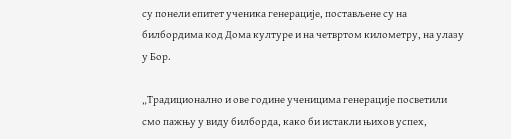су понели епитет ученика генерације, постављене су на билбордима код Дома културе и на четвртом километру, на улазу у Бор.

„Традиционално и ове године ученицима генерације посветили смо пажњу у виду билборда, како би истакли њихов успех,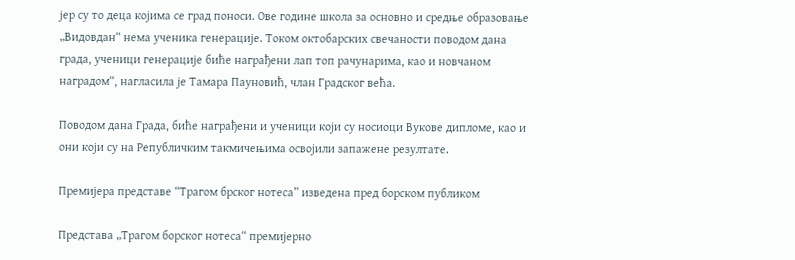јер су то деца којима се град поноси. Ове године школа за основно и средње образовање „Видовдан“ нема ученика генерације. Током октобарских свечаности поводом дана града, ученици генерације биће награђени лап топ рачунарима, као и новчаном наградом“, нагласила је Тамара Пауновић, члан Градског већа.

Поводом дана Града, биће награђени и ученици који су носиоци Вукове дипломе, као и они који су на Републичким такмичењима освојили запажене резултате.

Премијера представе “Трагом брског нотеса” изведена пред борском публиком

Представа „Трагом борског нотеса“ премијерно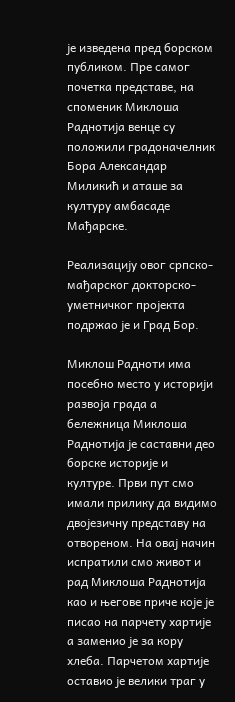је изведена пред борском публиком. Пре самог почетка представе, на споменик Миклоша Раднотија венце су положили градоначелник Бора Александар Миликић и аташе за културу амбасаде Мађарске.

Реализацију овог српско-мађарског докторско-уметничког пројекта подржао је и Град Бор.

Миклош Радноти има посебно место у историји развоја града а бележница Миклоша Раднотија је саставни део борске историје и културе. Први пут смо имали прилику да видимо двојезичну представу на отвореном. На овај начин испратили смо живот и рад Миклоша Раднотија као и његове приче које је писао на парчету хартије а заменио је за кору хлеба. Парчетом хартије оставио је велики траг у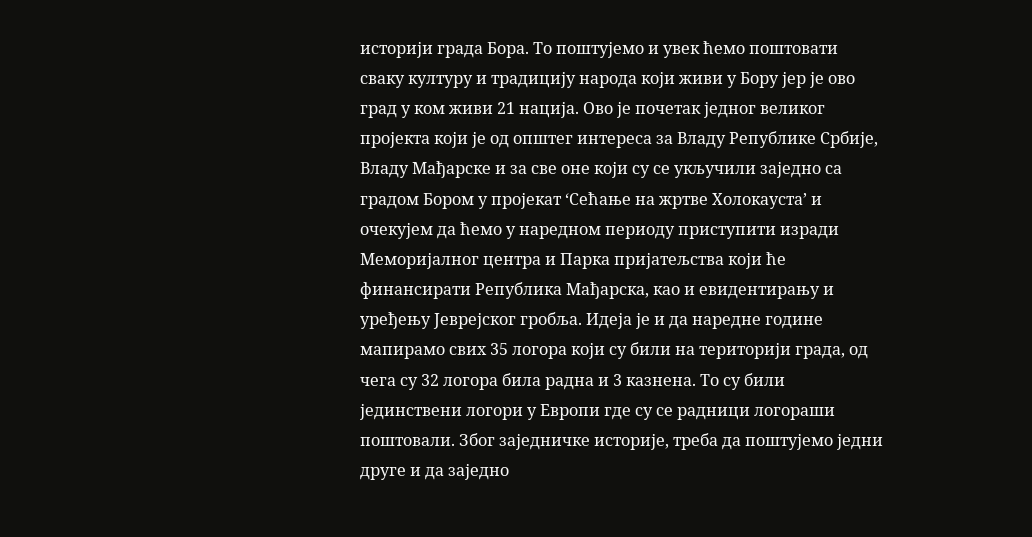историји града Бора. То поштујемо и увек ћемо поштовати сваку културу и традицију народа који живи у Бору јер је ово град у ком живи 21 нација. Ово је почетак једног великог пројекта који је од општег интереса за Владу Републике Србије, Владу Мађарске и за све оне који су се укључили заједно са градом Бором у пројекат ‘Сећање на жртве Холокауста’ и очекујем да ћемо у наредном периоду приступити изради Меморијалног центра и Парка пријатељства који ће финансирати Република Мађарска, као и евидентирању и уређењу Јеврејског гробља. Идеја је и да наредне године мапирамо свих 35 логора који су били на територији града, од чега су 32 логора била радна и 3 казнена. То су били јединствени логори у Европи где су се радници логораши поштовали. Због заједничке историје, треба да поштујемо једни друге и да заједно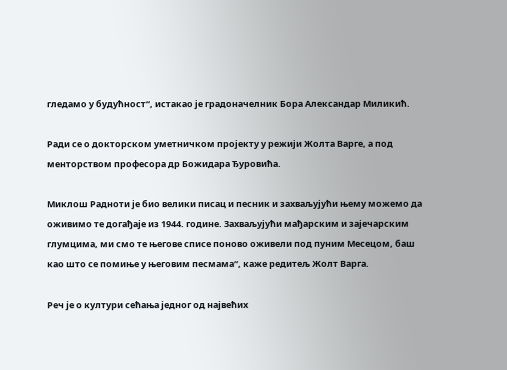гледамо у будућност“, истакао је градоначелник Бора Александар Миликић.

Ради се о докторском уметничком пројекту у режији Жолта Варге, а под менторством професора др Божидара Ђуровића.

Миклош Радноти је био велики писац и песник и захваљујући њему можемо да оживимо те догађаје из 1944. године. Захваљујући мађарским и зајечарским глумцима, ми смо те његове списе поново оживели под пуним Месецом, баш као што се помиње у његовим песмама“, каже редитељ Жолт Варга.

Реч је о култури сећања једног од највећих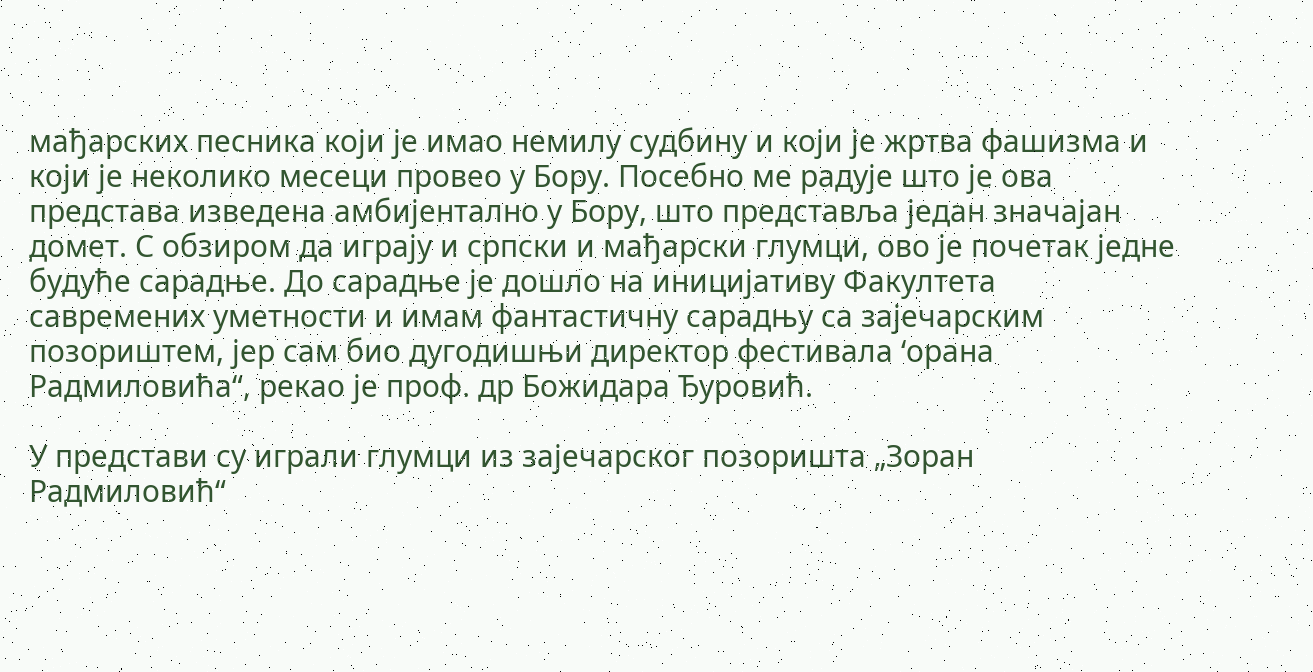мађарских песника који је имао немилу судбину и који је жртва фашизма и који је неколико месеци провео у Бору. Посебно ме радује што је ова представа изведена амбијентално у Бору, што представља један значајан домет. С обзиром да играју и српски и мађарски глумци, ово је почетак једне будуће сарадње. До сарадње је дошло на иницијативу Факултета савремених уметности и имам фантастичну сарадњу са зајечарским позориштем, јер сам био дугодишњи директор фестивала ‘орана Радмиловића“, рекао је проф. др Божидара Ђуровић.

У представи су играли глумци из зајечарског позоришта „Зоран Радмиловић“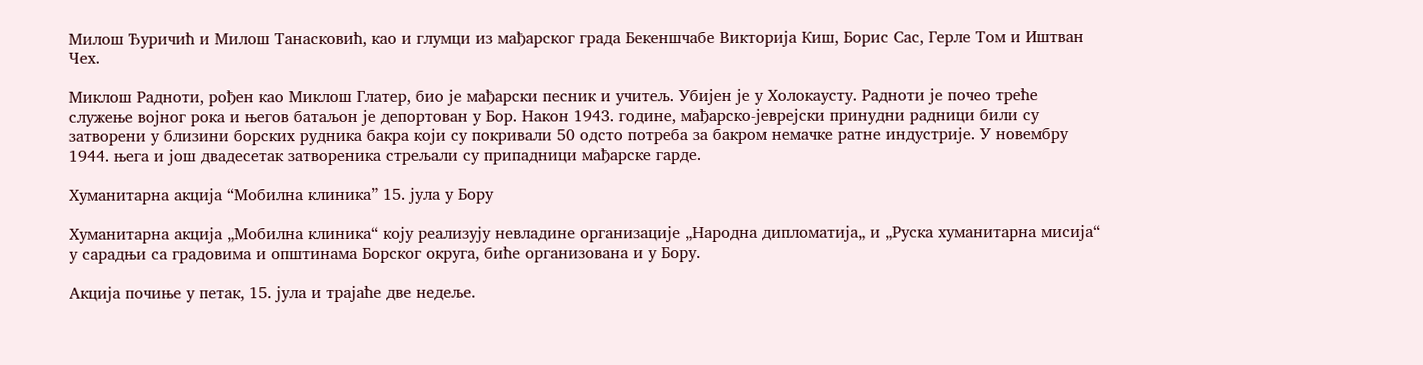Милош Ђуричић и Милош Танасковић, као и глумци из мађарског града Бекеншчабе Викторија Киш, Борис Сас, Герле Том и Иштван Чех.

Миклош Радноти, рођен као Миклош Глатер, био је мађарски песник и учитељ. Убијен је у Холокаусту. Радноти је почео треће служење војног рока и његов батаљон је депортован у Бор. Након 1943. године, мађарско-јеврејски принудни радници били су затворени у близини борских рудника бакра који су покривали 50 одсто потреба за бакром немачке ратне индустрије. У новембру 1944. њега и још двадесетак затвореника стрељали су припадници мађарске гарде.

Хуманитарна акција “Мобилна клиника” 15. јула у Бору

Хуманитарна акција „Мобилна клиника“ коју реализују невладине организације „Народна дипломатија„ и „Руска хуманитарна мисија“ у сарадњи са градовима и општинама Борског округа, биће организована и у Бору.

Акција почиње у петак, 15. јула и трајаће две недеље.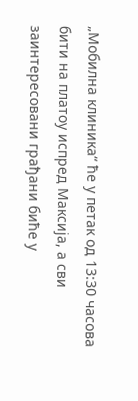„Мобилна клиника“ ће у петак од 13:30 часова бити на платоу испред Максија, а сви заинтересовани грађани биће у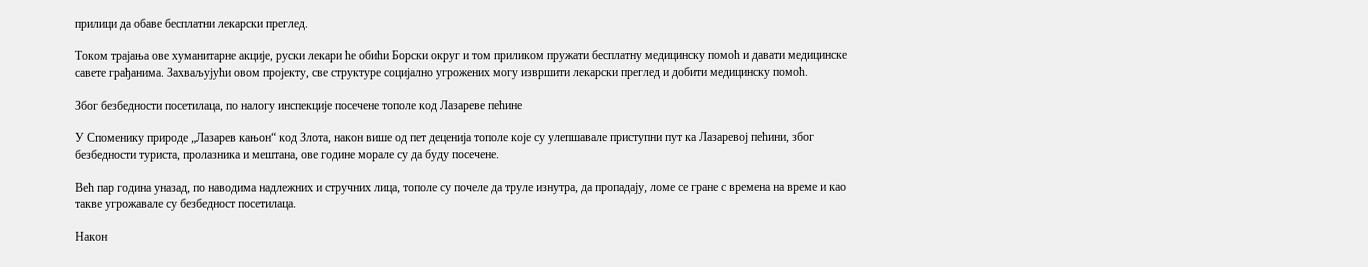прилици да обаве бесплатни лекарски преглед.

Током трајања ове хуманитарне акције, руски лекари ће обићи Борски округ и том приликом пружати бесплатну медицинску помоћ и давати медицинске савете грађанима. Захваљујући овом пројекту, све структуре социјално угрожених могу извршити лекарски преглед и добити медицинску помоћ.

Због безбедности посетилаца, по налогу инспекције посечене тополе код Лазареве пећине

У Споменику природе „Лазарев кањон“ код Злота, након више од пет деценија тополе које су улепшавале приступни пут ка Лазаревој пећини, због безбедности туриста, пролазника и мештана, ове године морале су да буду посечене.

Већ пар година уназад, по наводима надлежних и стручних лица, тополе су почеле да труле изнутра, да пропадају, ломе се гране с времена на време и као такве угрожавале су безбедност посетилаца.

Након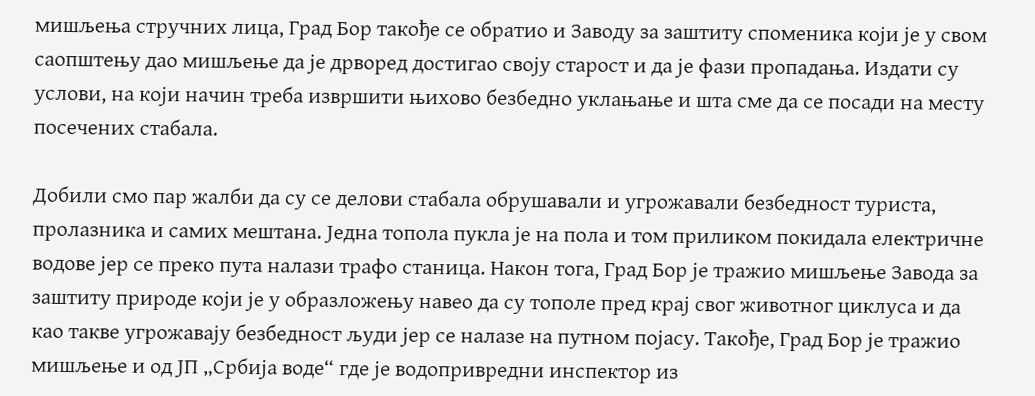мишљења стручних лица, Град Бор такође се обратио и Заводу за заштиту споменика који је у свом саопштењу дао мишљење да је дрворед достигао своју старост и да је фази пропадања. Издати су услови, на који начин треба извршити њихово безбедно уклањање и шта сме да се посади на месту посечених стабала.

Добили смо пар жалби да су се делови стабала обрушавали и угрожавали безбедност туриста, пролазника и самих мештана. Једна топола пукла је на пола и том приликом покидала електричне водове јер се преко пута налази трафо станица. Након тога, Град Бор је тражио мишљење Завода за заштиту природе који је у образложењу навео да су тополе пред крај свог животног циклуса и да као такве угрожавају безбедност људи јер се налазе на путном појасу. Такође, Град Бор је тражио мишљење и од ЈП „Србија воде“ где је водопривредни инспектор из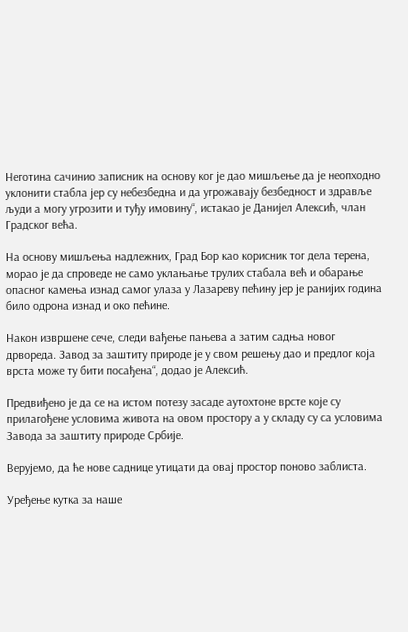Неготина сачинио записник на основу ког је дао мишљење да је неопходно уклонити стабла јер су небезбедна и да угрожавају безбедност и здравље људи а могу угрозити и туђу имовину“, истакао је Данијел Алексић, члан Градског већа.

На основу мишљења надлежних, Град Бор као корисник тог дела терена, морао је да спроведе не само уклањање трулих стабала већ и обарање опасног камења изнад самог улаза у Лазареву пећину јер је ранијих година било одрона изнад и око пећине.

Након извршене сече, следи вађење пањева а затим садња новог дрвореда. Завод за заштиту природе је у свом решењу дао и предлог која врста може ту бити посађена“, додао је Алексић.

Предвиђено је да се на истом потезу засаде аутохтоне врсте које су прилагођене условима живота на овом простору а у складу су са условима Завода за заштиту природе Србије.

Верујемо, да ће нове саднице утицати да овај простор поново заблиста.

Уређење кутка за наше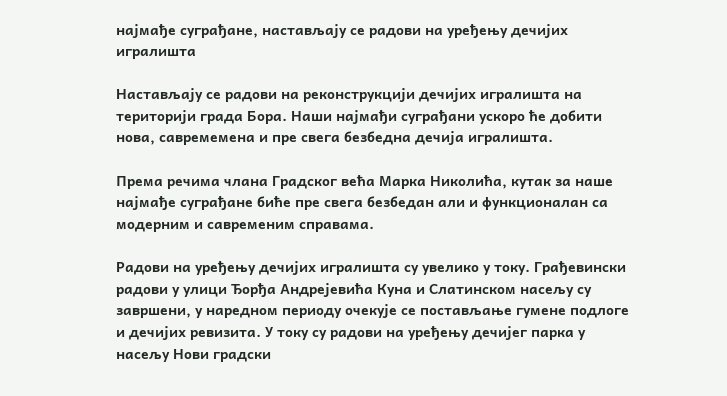најмађе суграђане, настављају се радови на уређењу дечијих игралишта

Настављају се радови на реконструкцији дечијих игралишта на територији града Бора. Наши најмађи суграђани ускоро ће добити нова, савремемена и пре свега безбедна дечија игралишта.

Према речима члана Градског већа Марка Николића, кутак за наше најмађе суграђане биће пре свега безбедан али и функционалан са модерним и савременим справама.

Радови на уређењу дечијих игралишта су увелико у току. Грађевински радови у улици Ђорђа Андрејевића Куна и Слатинском насељу су завршени, у наредном периоду очекује се постављање гумене подлоге и дечијих ревизита. У току су радови на уређењу дечијег парка у насељу Нови градски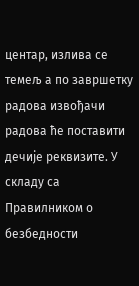центар, излива се темељ а по завршетку радова извођачи радова ће поставити дечије реквизите. У складу са Правилником о безбедности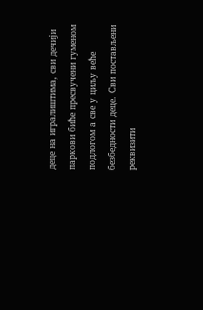деце на игралиштима, сви дечији паркови биће пресвучени гуменом подлогом а све у циљу веће безбедности деце. Сви постављени реквизити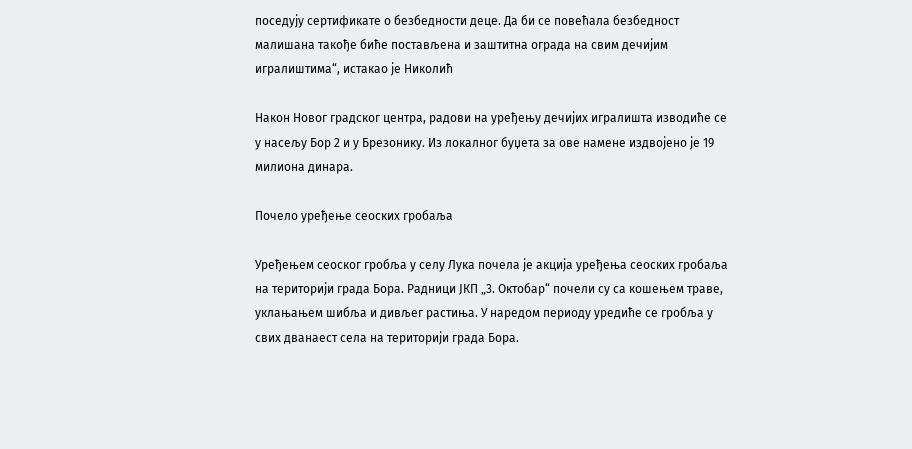поседују сертификате о безбедности деце. Да би се повећала безбедност малишана такође биће постављена и заштитна ограда на свим дечијим игралиштима“, истакао је Николић

Након Новог градског центра, радови на уређењу дечијих игралишта изводиће се у насељу Бор 2 и у Брезонику. Из локалног буџета за ове намене издвојено је 19 милиона динара.

Почело уређење сеоских гробаља

Уређењем сеоског гробља у селу Лука почела је акција уређења сеоских гробаља на територији града Бора. Радници ЈКП „3. Октобар“ почели су са кошењем траве, уклањањем шибља и дивљег растиња. У наредом периоду уредиће се гробља у свих дванаест села на територији града Бора.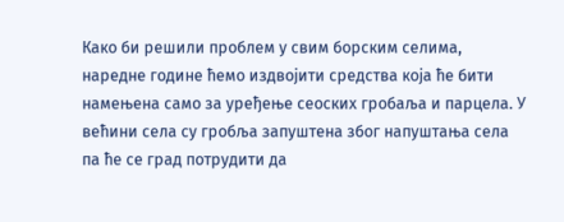Како би решили проблем у свим борским селима, наредне године ћемо издвојити средства која ће бити намењена само за уређење сеоских гробаља и парцела. У већини села су гробља запуштена због напуштања села па ће се град потрудити да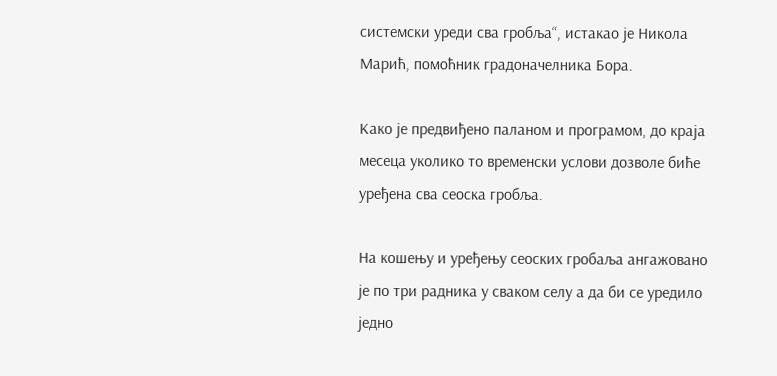системски уреди сва гробља“, истакао је Никола Марић, помоћник градоначелника Бора.

Како је предвиђено паланом и програмом, до краја месеца уколико то временски услови дозволе биће уређена сва сеоска гробља.

На кошењу и уређењу сеоских гробаља ангажовано је по три радника у сваком селу а да би се уредило једно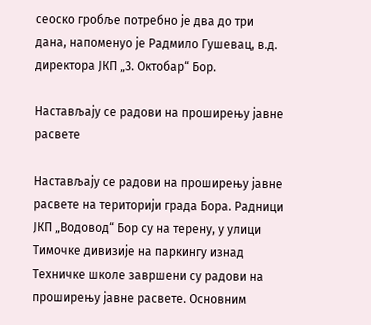сеоско гробље потребно је два до три дана, напоменуо је Радмило Гушевац, в.д. директора ЈКП „3. Октобар“ Бор.

Настављају се радови на проширењу јавне расвете

Настављају се радови на проширењу јавне расвете на територији града Бора. Радници ЈКП „Водовод“ Бор су на терену, у улици Тимочке дивизије на паркингу изнад Техничке школе завршени су радови на проширењу јавне расвете. Основним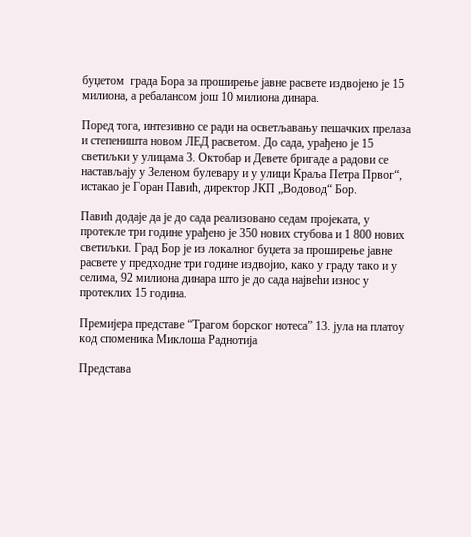буџетом  града Бора за проширење јавне расвете издвојено је 15 милиона, а ребалансом још 10 милиона динара.

Поред тога, интезивно се ради на осветљавању пешачких прелаза и степеништа новом ЛЕД расветом. До сада, урађено је 15 светиљки у улицама 3. Октобар и Девете бригаде а радови се настављају у Зеленом булевару и у улици Краља Петра Првог“, истакао је Горан Павић, директор ЈКП „Водовод“ Бор.

Павић додаје да је до сада реализовано седам пројеката, у протекле три године урађено је 350 нових стубова и 1 800 нових светиљки. Град Бор је из локалног буџета за проширење јавне расвете у предходне три године издвојио, како у граду тако и у селима, 92 милиона динара што је до сада највећи износ у протеклих 15 година.

Премијера представе “Трагом борског нотеса” 13. јула на платоу код споменика Миклоша Раднотија

Представа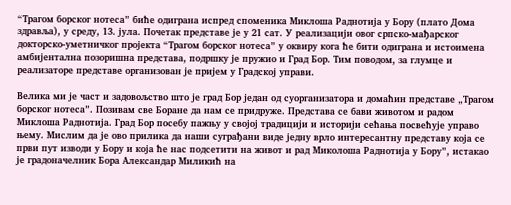“Трагом борског нотеса” биће одиграна испред споменика Миклоша Раднотија у Бору (плато Дома здравља), у среду, 13. јула. Почетак представе је у 21 сат. У реализацији овог српско-мађарског докторско-уметничког пројекта “Трагом борског нотеса” у оквиру кога ће бити одиграна и истоимена амбијентална позоришна представа, подршку је пружио и Град Бор. Тим поводом, за глумце и реализаторе представе организован је пријем у Градској управи.

Велика ми је част и задовољство што је град Бор један од суорганизатора и домаћин представе „Трагом борског нотеса”. Позивам све Боране да нам се придруже. Представа се бави животом и радом Миклоша Раднотија. Град Бор посебу пажњу у својој традицији и историји сећања посвећује управо њему. Мислим да је ово прилика да наши суграђани виде једну врло интересантну представу која се први пут изводи у Бору и која ће нас подсетити на живот и рад Миколоша Раднотија у Бору”, истакао је градоначелник Бора Александар Миликић на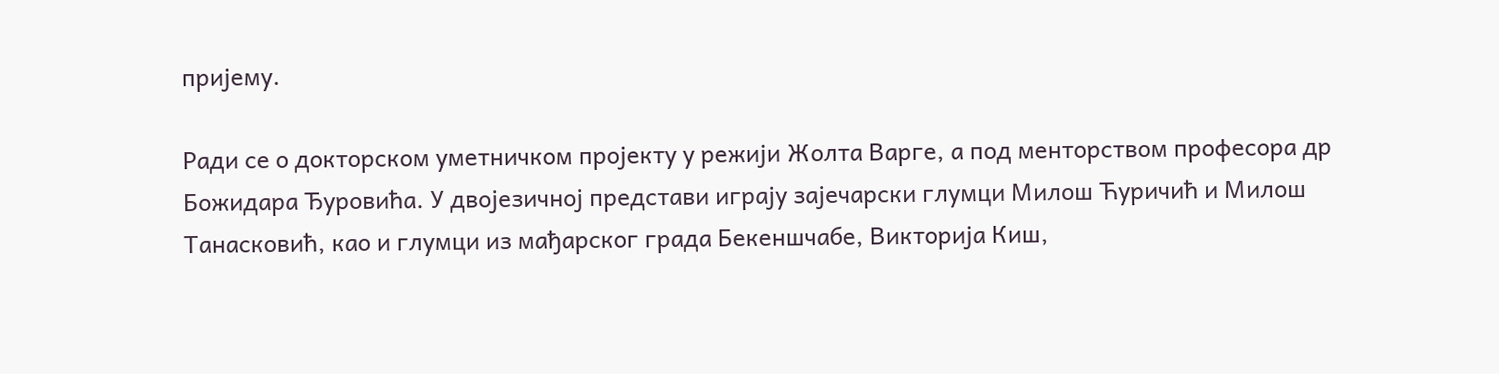пријему.

Ради се о докторском уметничком пројекту у режији Жолта Варге, а под менторством професора др Божидара Ђуровића. У двојезичној представи играју зајечарски глумци Милош Ћуричић и Милош Танасковић, као и глумци из мађарског града Бекеншчабе, Викторија Киш,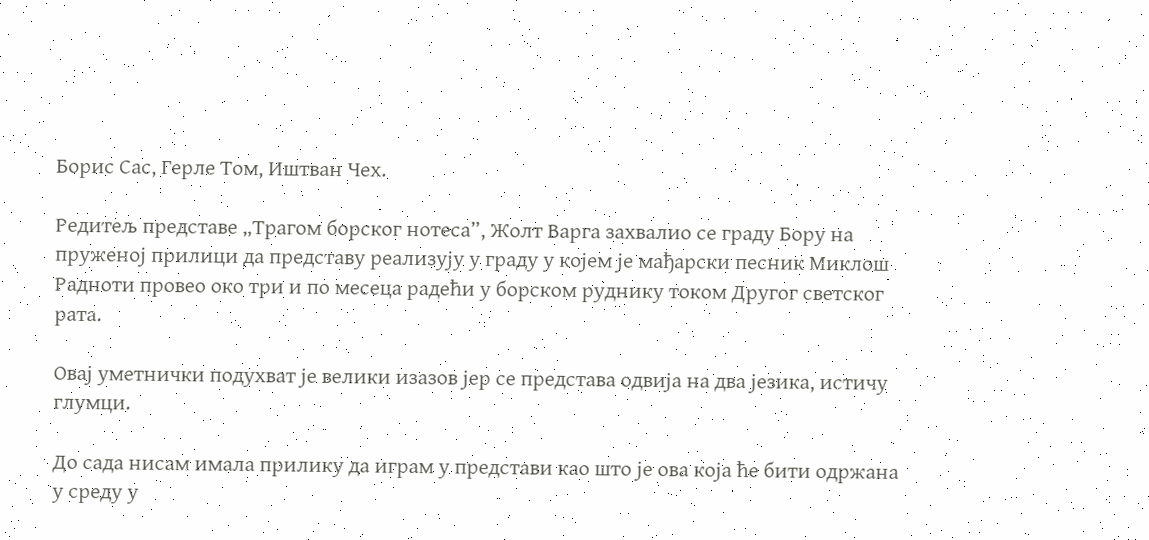Борис Сас, Герле Том, Иштван Чех.

Редитељ представе „Трагом борског нотеса”, Жолт Варга захвалио се граду Бору на пруженој прилици да представу реализују у граду у којем је мађарски песник Миклош Радноти провео око три и по месеца радећи у борском руднику током Другог светског рата.

Oвај уметнички подухват је велики изазов јер се представа одвија на два језика, истичу глумци.

До сада нисам имала прилику да играм у представи као што је ова која ће бити одржана у среду у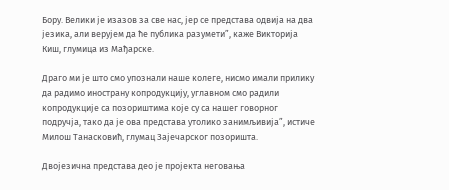Бору. Велики је изазов за све нас, јер се представа одвија на два језика, али верујем да ће публика разумети”, каже Викторија Киш, глумица из Мађарске.

Драго ми је што смо упознали наше колеге, нисмо имали прилику да радимо инострану копродукцију, углавном смо радили копродукције са позориштима које су са нашег говорног подручја, тако да је ова представа утолико занимљивија”, истиче Милош Танасковић, глумац Зајечарског позоришта.

Двојезична представа део је пројекта неговања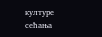културе сећања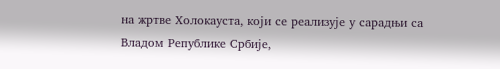на жртве Холокауста, који се реализује у сарадњи са Владом Републике Србије,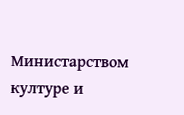Министарством културе и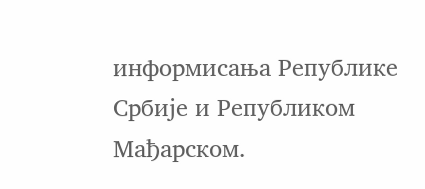информисања Републике Србије и Републиком Мађарском.